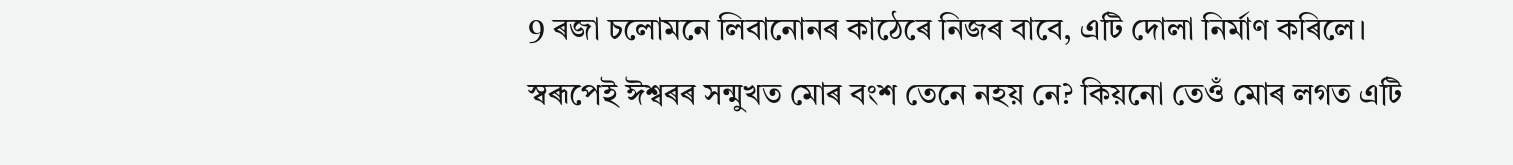9 ৰজা চলোমনে লিবানোনৰ কাঠেৰে নিজৰ বাবে, এটি দোলা নির্মাণ কৰিলে।
স্বৰূপেই ঈশ্বৰৰ সন্মুখত মোৰ বংশ তেনে নহয় নে? কিয়নো তেওঁ মোৰ লগত এটি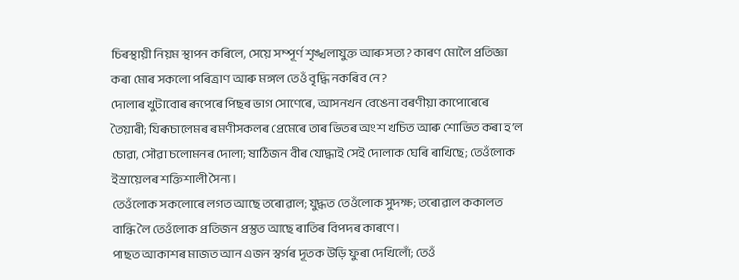চিৰস্থায়ী নিয়ম স্থাপন কৰিলে, সেয়ে সম্পূৰ্ণ শৃঙ্খলাযুক্ত আৰু সত্য? কাৰণ মোলৈ প্ৰতিজ্ঞা কৰা মোৰ সকলো পৰিত্ৰাণ আৰু মঙ্গল তেওঁ বৃদ্ধি নকৰিব নে?
দোলাৰ খুটাবোৰ ৰূপেৰে পিছৰ ভাগ সোণেৰে, আসনখন বেঙেনা বৰণীয়া কাপোৰেৰে তৈয়াৰী; যিৰূচালেমৰ ৰমণীসকলৰ প্রেমেৰে তাৰ ভিতৰ অংশ খচিত আৰু শোভিত কৰা হ’ল
চোৱা, সৌৱা চলোমনৰ দোলা; ষাঠিজন বীৰ যোদ্ধাই সেই দোলাক ঘেৰি ৰাখিছে; তেওঁলোক ইস্রায়েলৰ শক্তিশালী সৈন্য।
তেওঁলোক সকলোৰে লগত আছে তৰোৱাল; যুদ্ধত তেওঁলোক সুদক্ষ; তৰোৱাল ককালত বান্ধি লৈ তেওঁলোক প্ৰতিজন প্রস্তুত আছে ৰাতিৰ বিপদৰ কাৰণে।
পাছত আকাশৰ মাজত আন এজন স্বৰ্গৰ দূতক উড়ি ফুৰা দেখিলোঁ; তেওঁ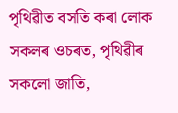পৃথিৱীত বসতি কৰা লোক সকলৰ ওচৰত, পৃথিৱীৰ সকলো জাতি,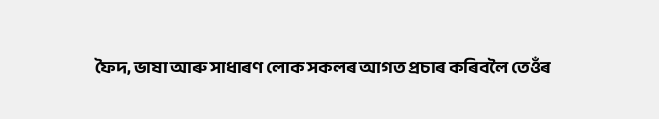ফৈদ, ভাষা আৰু সাধাৰণ লোক সকলৰ আগত প্ৰচাৰ কৰিবলৈ তেওঁৰ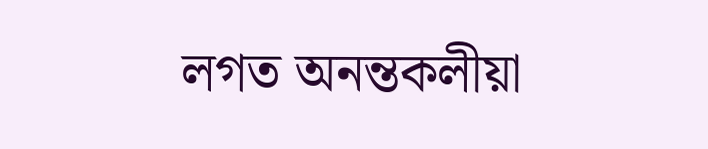লগত অনন্তকলীয়া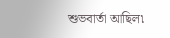শুভবাৰ্তা আছিল৷